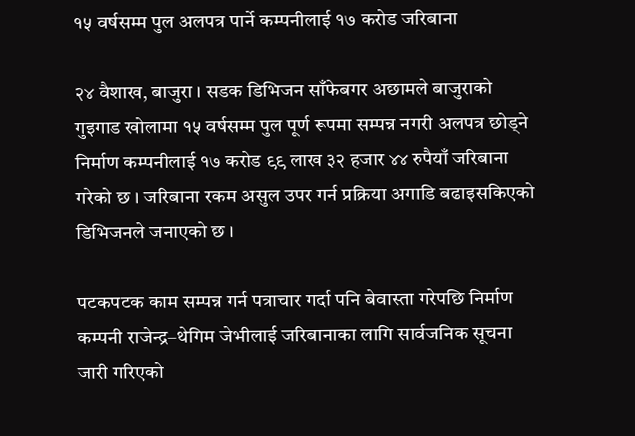१५ वर्षसम्म पुल अलपत्र पार्ने कम्पनीलाई १७ करोड जरिबाना

२४ वैशाख, बाजुरा । सडक डिभिजन साँफेबगर अछामले बाजुराको गुइगाड खोलामा १५ वर्षसम्म पुल पूर्ण रूपमा सम्पन्न नगरी अलपत्र छोड्ने निर्माण कम्पनीलाई १७ करोड ९९ लाख ३२ हजार ४४ रुपैयाँ जरिबाना गरेको छ । जरिबाना रकम असुल उपर गर्न प्रक्रिया अगाडि बढाइसकिएको डिभिजनले जनाएको छ ।

पटकपटक काम सम्पन्न गर्न पत्राचार गर्दा पनि बेवास्ता गरेपछि निर्माण कम्पनी राजेन्द्र–थेगिम जेभीलाई जरिबानाका लागि सार्वजनिक सूचना जारी गरिएको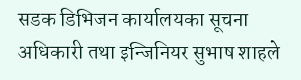सडक डिभिजन कार्यालयका सूचना अधिकारी तथा इन्जिनियर सुभाष शाहले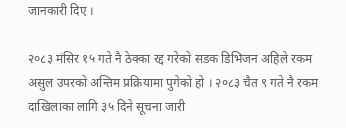जानकारी दिए ।

२०८३ मंसिर १५ गते नै ठेक्का रद्द गरेको सडक डिभिजन अहिले रकम असुल उपरको अन्तिम प्रक्रियामा पुगेको हो । २०८३ चैत ९ गते नै रकम दाखिलाका लागि ३५ दिने सूचना जारी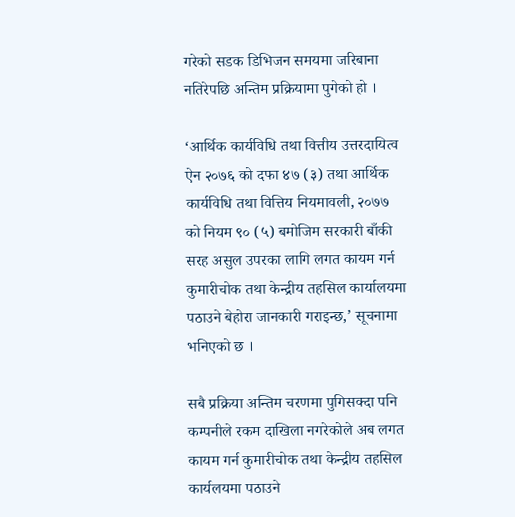गरेको सडक डिभिजन समयमा जरिबाना नतिरेपछि अन्तिम प्रक्रियामा पुगेको हो ।

‘आर्थिक कार्यविधि तथा वित्तीय उत्तरदायित्व ऐन २०७६ को दफा ४७ (३) तथा आर्थिक कार्यविधि तथा वित्तिय नियमावली, २०७७ को नियम ९० (५) बमोजिम सरकारी बाँकी सरह असुल उपरका लागि लगत कायम गर्न कुमारीचोक तथा केन्द्रीय तहसिल कार्यालयमा पठाउने बेहोरा जानकारी गराइन्छ,’ सूचनामा भनिएको छ ।

सबै प्रक्रिया अन्तिम चरणमा पुगिसक्दा पनि कम्पनीले रकम दाखिला नगरेकोले अब लगत कायम गर्न कुमारीचोक तथा केन्द्रीय तहसिल कार्यलयमा पठाउने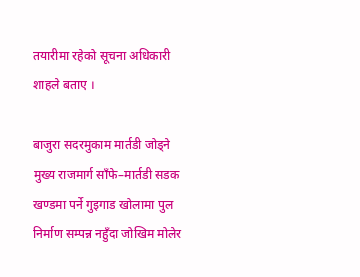तयारीमा रहेको सूचना अधिकारी शाहले बताए ।

बाजुरा सदरमुकाम मार्तडी जोड्ने मुख्य राजमार्ग साँफे–मार्तडी सडक खण्डमा पर्ने गुइगाड खोलामा पुल निर्माण सम्पन्न नहुँदा जोखिम मोलेर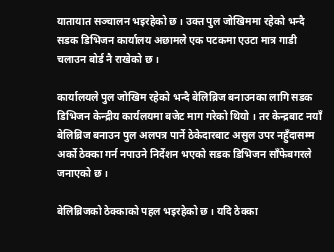यातायात सञ्चालन भइरहेको छ । उक्त पुल जोखिममा रहेको भन्दै सडक डिभिजन कार्यालय अछामले एक पटकमा एउटा मात्र गाडी चलाउन बोर्ड नै राखेको छ ।

कार्यालयले पुल जोखिम रहेको भन्दै बेलिब्रिज बनाउनका लागि सडक डिभिजन केन्द्रीय कार्यलयमा बजेट माग गरेको थियो । तर केन्द्रबाट नयाँ बेलिब्रिज बनाउन पुल अलपत्र पार्ने ठेकेदारबाट असुल उपर नहुँदासम्म अर्को ठेक्का गर्न नपाउने निर्देशन भएको सडक डिभिजन साँफेबगरले जनाएको छ ।

बेलिब्रिजको ठेक्काको पहल भइरहेको छ । यदि ठेक्का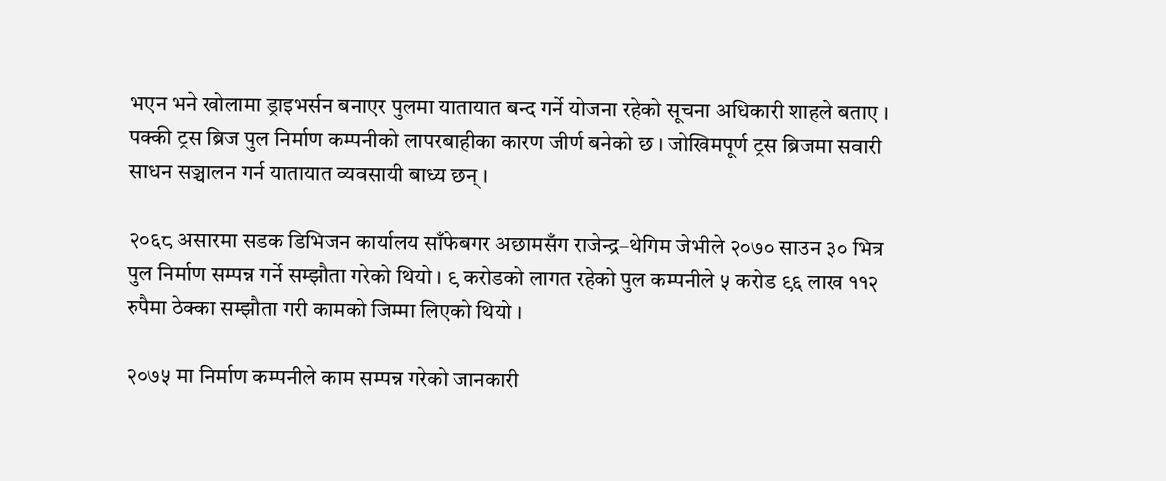भएन भने खोलामा ड्राइभर्सन बनाएर पुलमा यातायात बन्द गर्ने योजना रहेको सूचना अधिकारी शाहले बताए । पक्की ट्रस ब्रिज पुल निर्माण कम्पनीको लापरबाहीका कारण जीर्ण बनेको छ । जोखिमपूर्ण ट्रस ब्रिजमा सवारी साधन सञ्चालन गर्न यातायात व्यवसायी बाध्य छन् ।

२०६८ असारमा सडक डिभिजन कार्यालय साँफेबगर अछामसँग राजेन्द्र–थेगिम जेभीले २०७० साउन ३० भित्र पुल निर्माण सम्पन्न गर्ने सम्झौता गरेको थियो । ९ करोडको लागत रहेको पुल कम्पनीले ५ करोड ९६ लाख ११२ रुपैमा ठेक्का सम्झौता गरी कामको जिम्मा लिएको थियो ।

२०७५ मा निर्माण कम्पनीले काम सम्पन्न गरेको जानकारी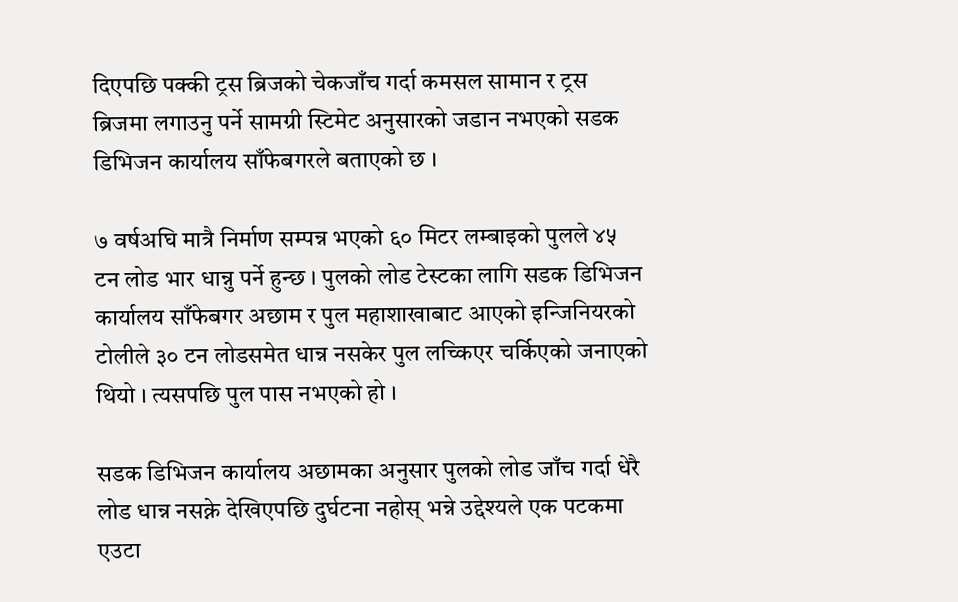दिएपछि पक्की ट्रस ब्रिजको चेकजाँच गर्दा कमसल सामान र ट्रस ब्रिजमा लगाउनु पर्ने सामग्री स्टिमेट अनुसारको जडान नभएको सडक डिभिजन कार्यालय साँफेबगरले बताएको छ ।

७ वर्षअघि मात्रै निर्माण सम्पन्न भएको ६० मिटर लम्बाइको पुलले ४५ टन लोड भार धान्नु पर्ने हुन्छ । पुलको लोड टेस्टका लागि सडक डिभिजन कार्यालय साँफेबगर अछाम र पुल महाशाखाबाट आएको इन्जिनियरको टोलीले ३० टन लोडसमेत धान्न नसकेर पुल लच्किएर चर्किएको जनाएको थियो । त्यसपछि पुल पास नभएको हो ।

सडक डिभिजन कार्यालय अछामका अनुसार पुलको लोड जाँच गर्दा धेरै लोड धान्न नसक्ने देखिएपछि दुर्घटना नहोस् भन्ने उद्देश्यले एक पटकमा एउटा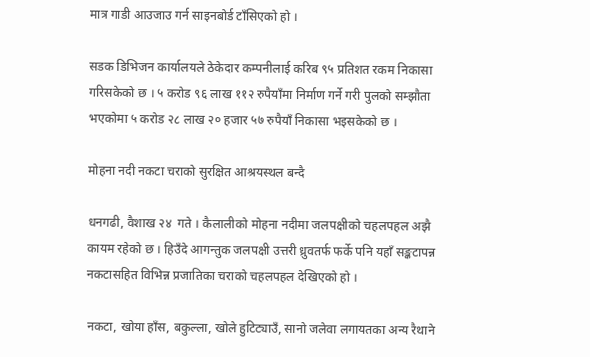मात्र गाडी आउजाउ गर्न साइनबोर्ड टाँसिएको हो ।

सडक डिभिजन कार्यालयले ठेकेदार कम्पनीलाई करिब ९५ प्रतिशत रकम निकासा गरिसकेको छ । ५ करोड ९६ लाख ११२ रुपैयाँमा निर्माण गर्ने गरी पुलको सम्झौता भएकोमा ५ करोड २८ लाख २० हजार ५७ रुपैयाँ निकासा भइसकेको छ ।

मोहना नदी नकटा चराको सुरक्षित आश्रयस्थल बन्दै

धनगढी, वैशाख २४  गते । कैलालीको मोहना नदीमा जलपक्षीको चहलपहल अझै कायम रहेको छ । हिउँदे आगन्तुक जलपक्षी उत्तरी ध्रुवतर्फ फर्के पनि यहाँ सङ्कटापन्न नकटासहित विभिन्न प्रजातिका चराको चहलपहल देखिएको हो ।

नकटा, खोया हाँस, बकुल्ला, खोले हुटिट्याउँ, सानो जलेवा लगायतका अन्य रैथाने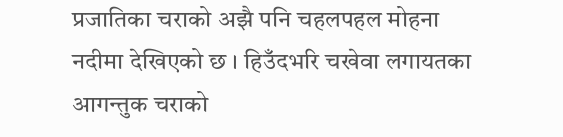प्रजातिका चराको अझै पनि चहलपहल मोहना नदीमा देखिएको छ । हिउँदभरि चखेवा लगायतका आगन्तुक चराको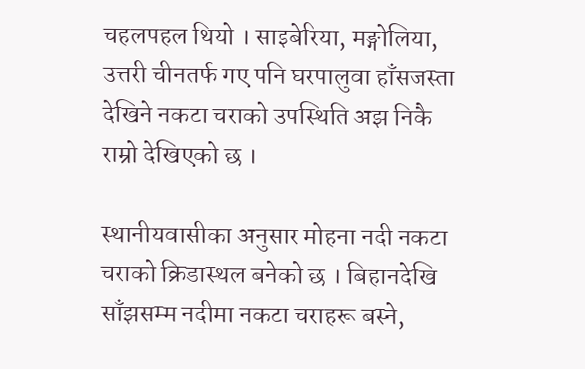चहलपहल थियो । साइबेरिया, मङ्गोलिया, उत्तरी चीनतर्फ गए पनि घरपालुवा हाँसजस्ता देखिने नकटा चराको उपस्थिति अझ निकै राम्रो देखिएको छ ।

स्थानीयवासीका अनुसार मोहना नदी नकटा चराको क्रिडास्थल बनेको छ । बिहानदेखि साँझसम्म नदीमा नकटा चराहरू बस्ने,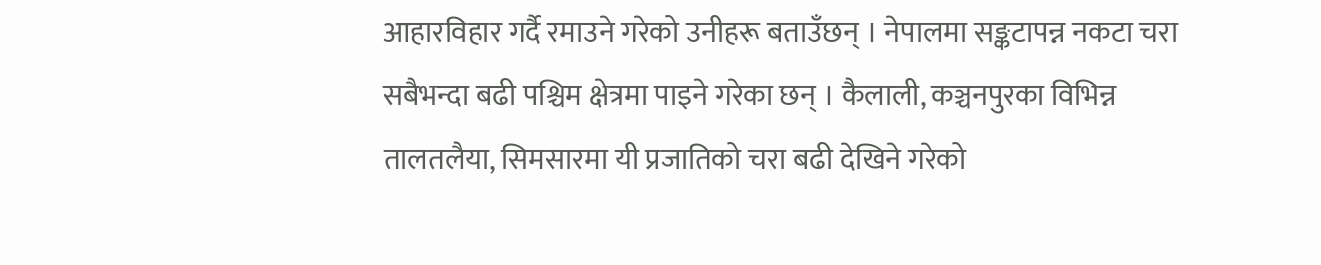आहारविहार गर्दै रमाउने गरेको उनीहरू बताउँछन् । नेपालमा सङ्कटापन्न नकटा चरा सबैभन्दा बढी पश्चिम क्षेत्रमा पाइने गरेका छन् । कैलाली, कञ्चनपुरका विभिन्न तालतलैया, सिमसारमा यी प्रजातिको चरा बढी देखिने गरेको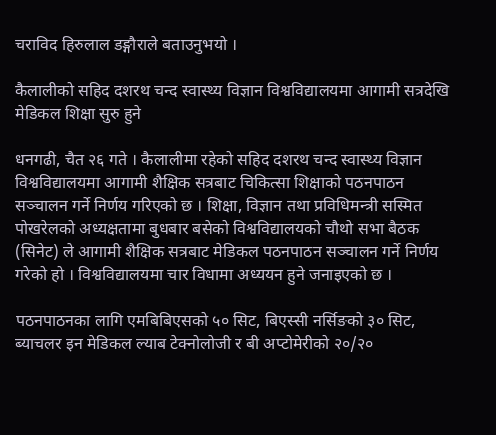चराविद हिरुलाल डङ्गौराले बताउनुभयो ।

कैलालीको सहिद दशरथ चन्द स्वास्थ्य विज्ञान विश्वविद्यालयमा आगामी सत्रदेखि मेडिकल शिक्षा सुरु हुने

धनगढी, चैत २६ गते । कैलालीमा रहेको सहिद दशरथ चन्द स्वास्थ्य विज्ञान विश्वविद्यालयमा आगामी शैक्षिक सत्रबाट चिकित्सा शिक्षाको पठनपाठन सञ्चालन गर्ने निर्णय गरिएको छ । शिक्षा, विज्ञान तथा प्रविधिमन्त्री सस्मित पोखरेलको अध्यक्षतामा बुधबार बसेको विश्वविद्यालयको चौथो सभा बैठक (सिनेट) ले आगामी शैक्षिक सत्रबाट मेडिकल पठनपाठन सञ्चालन गर्ने निर्णय गरेको हो । विश्वविद्यालयमा चार विधामा अध्ययन हुने जनाइएको छ ।

पठनपाठनका लागि एमबिबिएसको ५० सिट, बिएस्सी नर्सिङको ३० सिट, ब्याचलर इन मेडिकल ल्याब टेक्नोलोजी र बी अप्टोमेरीको २०/२०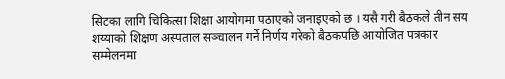सिटका लागि चिकित्सा शिक्षा आयोगमा पठाएको जनाइएको छ । यसै गरी बैठकले तीन सय शय्याको शिक्षण अस्पताल सञ्चालन गर्ने निर्णय गरेको बैठकपछि आयोजित पत्रकार सम्मेलनमा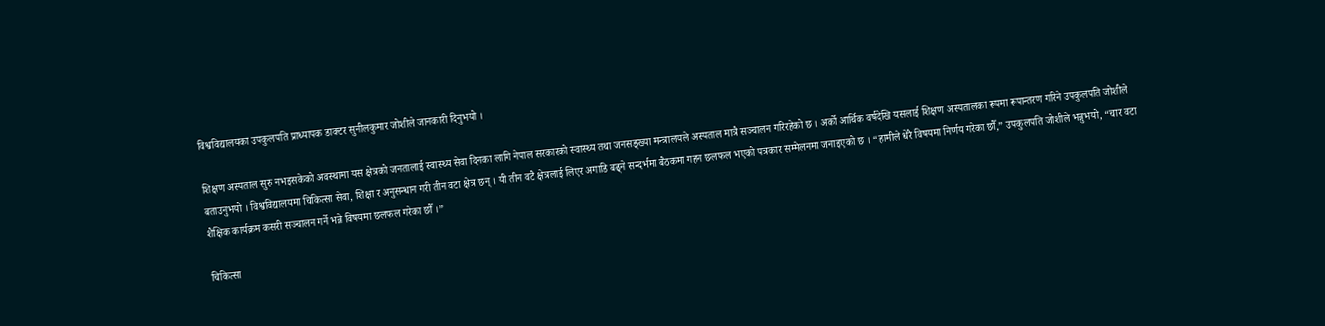विश्वविद्यालयका उपकुलपति प्राध्यापक डाक्टर सुनीलकुमार जोशीले जानकारी दिनुभयो ।

शिक्षण अस्पताल सुरु नभइसकेको अवस्थामा यस क्षेत्रको जनतालाई स्वास्थ्य सेवा दिनका लागि नेपाल सरकारको स्वास्थ्य तथा जनसङ्ख्या मन्त्रालयले अस्पताल मात्रै सञ्चालन गरिरहेको छ । अर्को आर्थिक वर्षदेखि यसलाई शिक्षण अस्पतालका रूपमा रूपान्तरण गरिने उपकुलपति जोशीले बताउनुभयो । विश्वविद्यालयमा चिकित्सा सेवा, शिक्षा र अनुसन्धान गरी तीन वटा क्षेत्र छन् । यी तीन वटै क्षेत्रलाई लिएर अगाडि बढ्ने सन्दर्भमा बैठकमा गहन छलफल भएको पत्रकार सम्मेलनमा जनाइएको छ । “हामीले धेरै विषयमा निर्णय गरेका छौँ,” उपकुलपति जोशीले भन्नुभयो, “चार वटा शैक्षिक कार्यक्रम कसरी सञ्चालन गर्ने भन्ने विषयमा छलफल गरेका छौँ ।”

चिकित्सा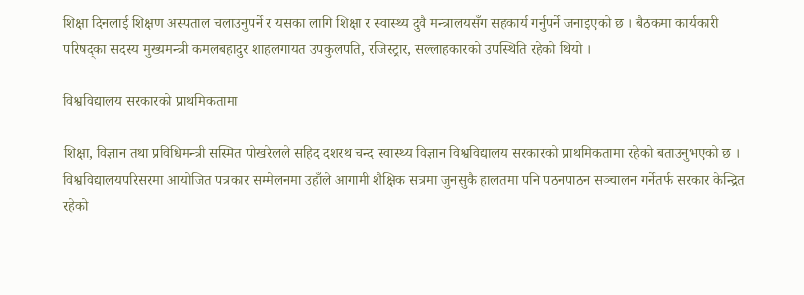शिक्षा दिनलाई शिक्षण अस्पताल चलाउनुपर्ने र यसका लागि शिक्षा र स्वास्थ्य दुवै मन्त्रालयसँग सहकार्य गर्नुपर्ने जनाइएको छ । बैठकमा कार्यकारी परिषद्का सदस्य मुख्यमन्त्री कमलबहादुर शाहलगायत उपकुलपति, रजिस्ट्रार, सल्लाहकारको उपस्थिति रहेको थियो ।

विश्वविद्यालय सरकारको प्राथमिकतामा

शिक्षा, विज्ञान तथा प्रविधिमन्त्री सस्मित पोखरेलले सहिद दशरथ चन्द स्वास्थ्य विज्ञान विश्वविद्यालय सरकारको प्राथमिकतामा रहेको बताउनुभएको छ । विश्वविद्यालयपरिसरमा आयोजित पत्रकार सम्मेलनमा उहाँले आगामी शैक्षिक सत्रमा जुनसुकै हालतमा पनि पठनपाठन सञ्चालन गर्नेतर्फ सरकार केन्द्रित रहेको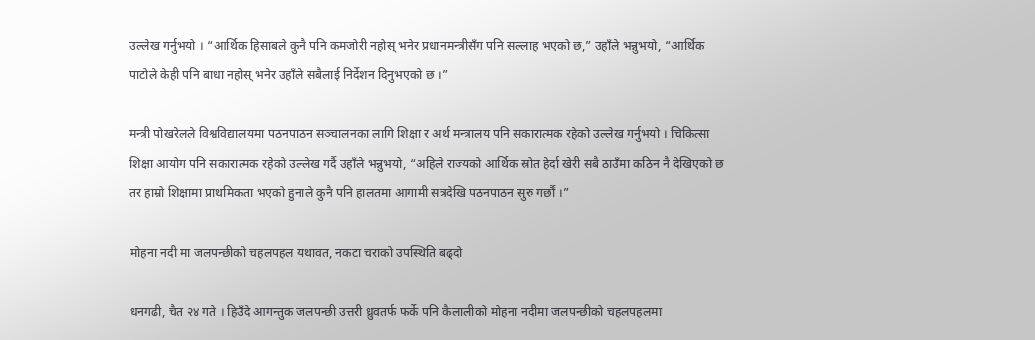उल्लेख गर्नुभयो । “आर्थिक हिसाबले कुनै पनि कमजोरी नहोस् भनेर प्रधानमन्त्रीसँग पनि सल्लाह भएको छ,” उहाँले भन्नुभयो, “आर्थिक पाटोले केही पनि बाधा नहोस् भनेर उहाँले सबैलाई निर्देशन दिनुभएको छ ।”

मन्त्री पोखरेलले विश्वविद्यालयमा पठनपाठन सञ्चालनका लागि शिक्षा र अर्थ मन्त्रालय पनि सकारात्मक रहेको उल्लेख गर्नुभयो । चिकित्सा शिक्षा आयोग पनि सकारात्मक रहेको उल्लेख गर्दै उहाँले भन्नुभयो, “अहिले राज्यको आर्थिक स्रोत हेर्दा खेरी सबै ठाउँमा कठिन नै देखिएको छ तर हाम्रो शिक्षामा प्राथमिकता भएको हुनाले कुनै पनि हालतमा आगामी सत्रदेखि पठनपाठन सुरु गर्छौं ।”

मोहना नदी मा जलपन्छीको चहलपहल यथावत, नकटा चराको उपस्थिति बढ्दो

धनगढी, चैत २४ गते । हिउँदे आगन्तुक जलपन्छी उत्तरी ध्रुवतर्फ फर्के पनि कैलालीको मोहना नदीमा जलपन्छीको चहलपहलमा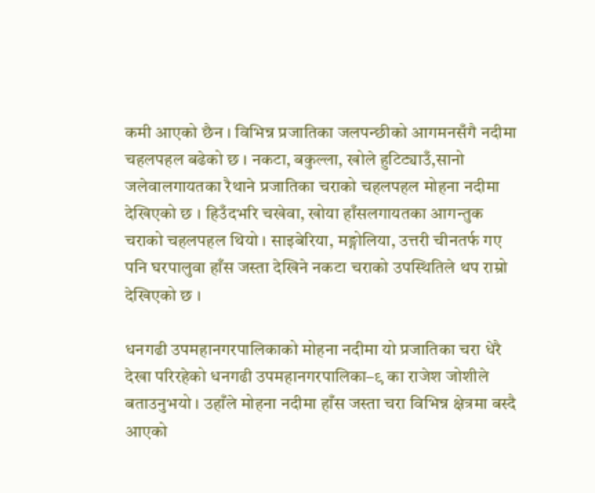कमी आएको छैन । विभिन्न प्रजातिका जलपन्छीको आगमनसँगै नदीमा चहलपहल बढेको छ । नकटा, बकुल्ला, खोले हुटिट्याउँ,सानो जलेवालगायतका रैथाने प्रजातिका चराको चहलपहल मोहना नदीमा देखिएको छ । हिउँदभरि चखेवा, खोया हाँसलगायतका आगन्तुक चराको चहलपहल थियो । साइबेरिया, मङ्गोलिया, उत्तरी चीनतर्फ गए पनि घरपालुवा हाँस जस्ता देखिने नकटा चराको उपस्थितिले थप राम्रो देखिएको छ ।

धनगढी उपमहानगरपालिकाको मोहना नदीमा यो प्रजातिका चरा धेरै देखा परिरहेको धनगढी उपमहानगरपालिका–९ का राजेश जोशीले बताउनुभयो । उहाँले मोहना नदीमा हाँस जस्ता चरा विभिन्न क्षेत्रमा बस्दै आएको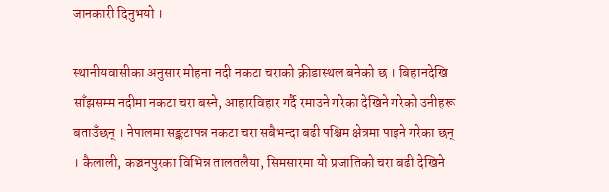जानकारी दिनुभयो ।

स्थानीयवासीका अनुसार मोहना नदी नकटा चराको क्रीडास्थल बनेको छ । बिहानदेखि साँझसम्म नदीमा नकटा चरा बस्ने, आहारविहार गर्दै रमाउने गरेका देखिने गरेको उनीहरू बताउँछन् । नेपालमा सङ्कटापन्न नकटा चरा सबैभन्दा बढी पश्चिम क्षेत्रमा पाइने गरेका छन् । कैलाली, कञ्चनपुरका विभिन्न तालतलैया, सिमसारमा यो प्रजातिको चरा बढी देखिने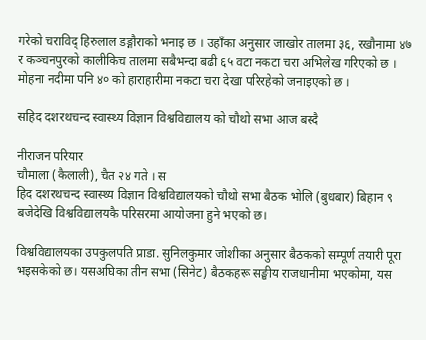गरेको चराविद् हिरुलाल डङ्गौराको भनाइ छ । उहाँका अनुसार जाखोर तालमा ३६, रखौनामा ४७ र कञ्चनपुरको कालीकिच तालमा सबैभन्दा बढी ६५ वटा नकटा चरा अभिलेख गरिएको छ । मोहना नदीमा पनि ४० को हाराहारीमा नकटा चरा देखा परिरहेको जनाइएको छ ।

सहिद दशरथचन्द स्वास्थ्य विज्ञान विश्वविद्यालय को चौथो सभा आज बस्दै

नीराजन परियार
चौमाला (कैलाली), चैत २४ गते । स
हिद दशरथचन्द स्वास्थ्य विज्ञान विश्वविद्यालयको चौथो सभा बैठक भोलि (बुधबार) बिहान ९ बजेदेखि विश्वविद्यालयकै परिसरमा आयोजना हुने भएको छ।

विश्वविद्यालयका उपकुलपति प्राडा. सुनिलकुमार जोशीका अनुसार बैठकको सम्पूर्ण तयारी पूरा भइसकेको छ। यसअघिका तीन सभा (सिनेट) बैठकहरू सङ्घीय राजधानीमा भएकोमा, यस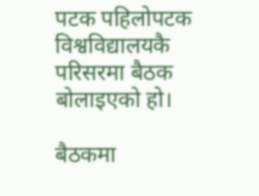पटक पहिलोपटक विश्वविद्यालयकै परिसरमा बैठक बोलाइएको हो।

बैठकमा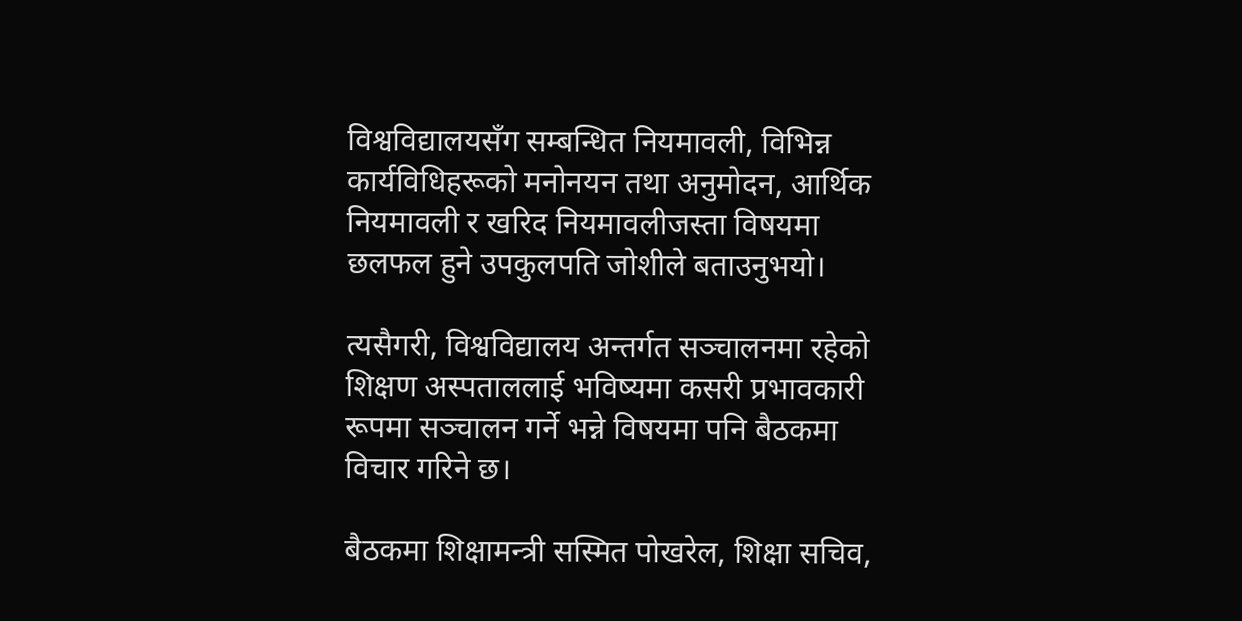विश्वविद्यालयसँग सम्बन्धित नियमावली, विभिन्न कार्यविधिहरूको मनोनयन तथा अनुमोदन, आर्थिक नियमावली र खरिद नियमावलीजस्ता विषयमा छलफल हुने उपकुलपति जोशीले बताउनुभयो।

त्यसैगरी, विश्वविद्यालय अन्तर्गत सञ्चालनमा रहेको शिक्षण अस्पताललाई भविष्यमा कसरी प्रभावकारी रूपमा सञ्चालन गर्ने भन्ने विषयमा पनि बैठकमा विचार गरिने छ।

बैठकमा शिक्षामन्त्री सस्मित पोखरेल, शिक्षा सचिव,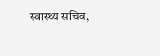स्वास्थ्य सचिव,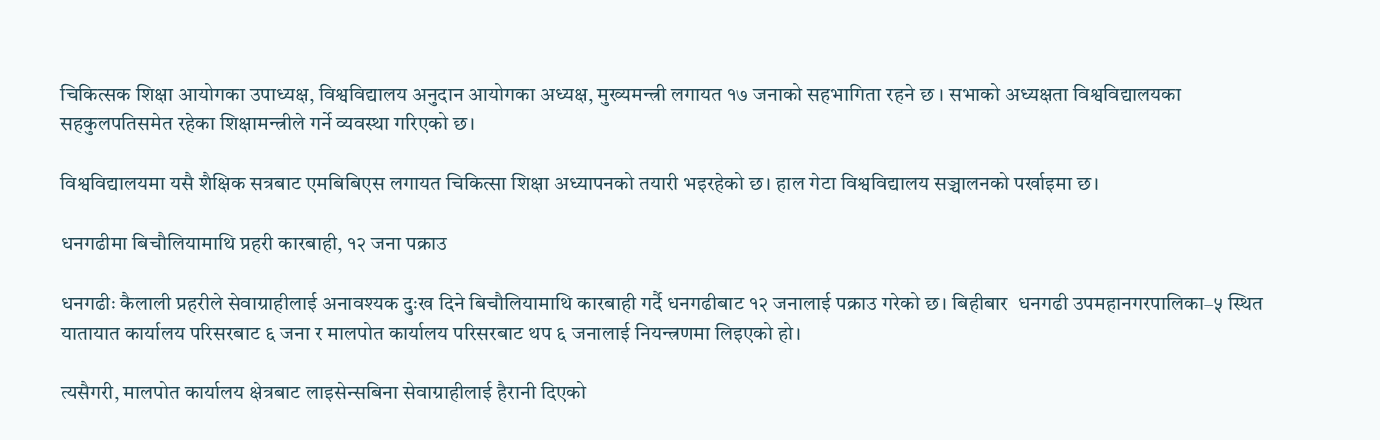चिकित्सक शिक्षा आयोगका उपाध्यक्ष, विश्वविद्यालय अनुदान आयोगका अध्यक्ष, मुख्यमन्त्री लगायत १७ जनाको सहभागिता रहने छ । सभाको अध्यक्षता विश्वविद्यालयका सहकुलपतिसमेत रहेका शिक्षामन्त्रीले गर्ने व्यवस्था गरिएको छ।

विश्वविद्यालयमा यसै शैक्षिक सत्रबाट एमबिबिएस लगायत चिकित्सा शिक्षा अध्यापनको तयारी भइरहेको छ। हाल गेटा विश्वविद्यालय सञ्चालनको पर्खाइमा छ।

धनगढीमा बिचौलियामाथि प्रहरी कारबाही, १२ जना पक्राउ

धनगढीः कैलाली प्रहरीले सेवाग्राहीलाई अनावश्यक दुःख दिने बिचौलियामाथि कारबाही गर्दै धनगढीबाट १२ जनालाई पक्राउ गरेको छ। बिहीबार  धनगढी उपमहानगरपालिका–५ स्थित यातायात कार्यालय परिसरबाट ६ जना र मालपोत कार्यालय परिसरबाट थप ६ जनालाई नियन्त्रणमा लिइएको हो।

त्यसैगरी, मालपोत कार्यालय क्षेत्रबाट लाइसेन्सबिना सेवाग्राहीलाई हैरानी दिएको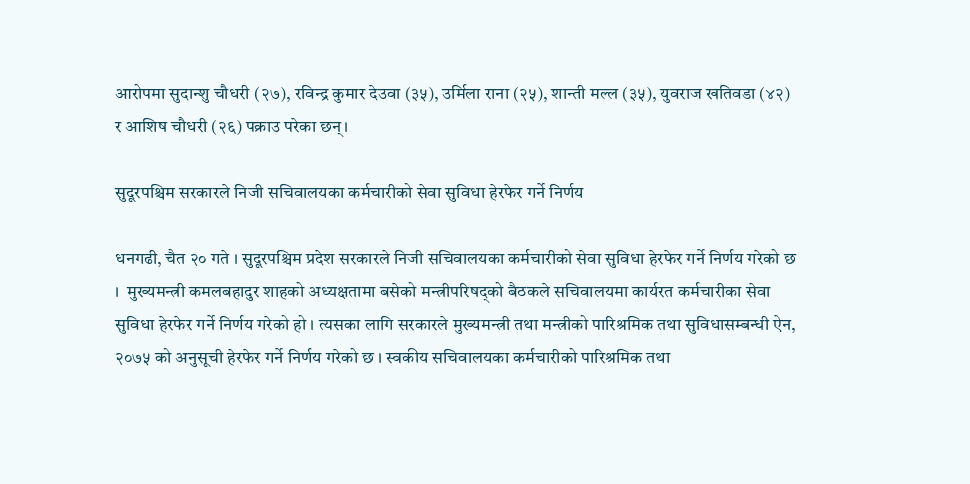आरोपमा सुदान्शु चौधरी (२७), रविन्द्र कुमार देउवा (३५), उर्मिला राना (२५), शान्ती मल्ल (३५), युवराज खतिवडा (४२) र आशिष चौधरी (२६) पक्राउ परेका छन्।

सुदूरपश्चिम सरकारले निजी सचिवालयका कर्मचारीको सेवा सुविधा हेरफेर गर्ने निर्णय

धनगढी, चैत २० गते । सुदूरपश्चिम प्रदेश सरकारले निजी सचिवालयका कर्मचारीको सेवा सुविधा हेरफेर गर्ने निर्णय गरेको छ ।  मुख्यमन्त्री कमलबहादुर शाहको अध्यक्षतामा बसेको मन्त्रीपरिषद्को बैठकले सचिवालयमा कार्यरत कर्मचारीका सेवा सुविधा हेरफेर गर्ने निर्णय गरेको हो । त्यसका लागि सरकारले मुख्यमन्त्री तथा मन्त्रीको पारिश्रमिक तथा सुविधासम्बन्धी ऐन, २०७५ को अनुसूची हेरफेर गर्ने निर्णय गरेको छ । स्वकीय सचिवालयका कर्मचारीको पारिश्रमिक तथा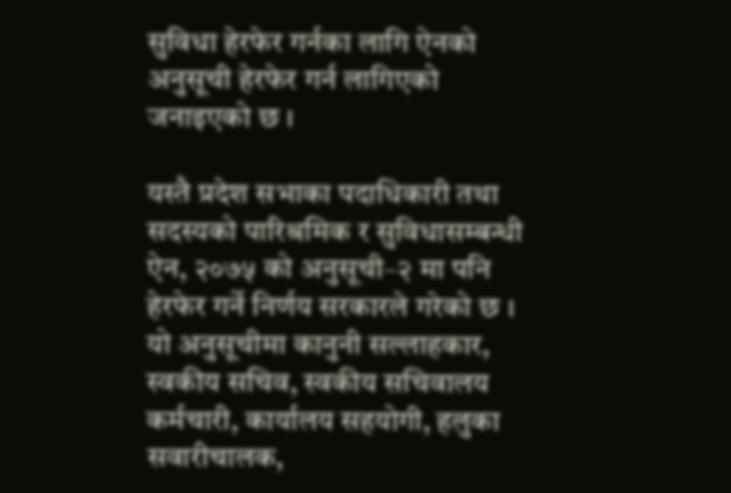सुविधा हेरफेर गर्नका लागि ऐनको अनुसूची हेरफेर गर्न लागिएको जनाइएको छ ।

यस्तै प्रदेश सभाका पदाधिकारी तथा सदस्यको पारिश्रमिक र सुविधासम्बन्धी ऐन, २०७५ को अनुसूची–२ मा पनि हेरफेर गर्ने निर्णय सरकारले गरेको छ । यो अनुसूचीमा कानुनी सल्लाहकार, स्वकीय सचिव, स्वकीय सचिवालय कर्मचारी, कार्यालय सहयोगी, हलुका सवारीचालक,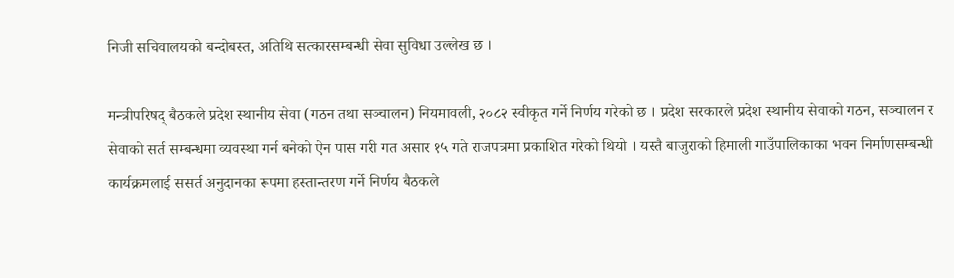निजी सचिवालयको बन्दोबस्त, अतिथि सत्कारसम्बन्धी सेवा सुविधा उल्लेख छ ।

मन्त्रीपरिषद् बैठकले प्रदेश स्थानीय सेवा (गठन तथा सञ्चालन) नियमावली, २०८२ स्वीकृत गर्ने निर्णय गरेको छ । प्रदेश सरकारले प्रदेश स्थानीय सेवाको गठन, सञ्चालन र सेवाको सर्त सम्बन्धमा व्यवस्था गर्न बनेको ऐन पास गरी गत असार १५ गते राजपत्रमा प्रकाशित गरेको थियो । यस्तै बाजुराको हिमाली गाउँपालिकाका भवन निर्माणसम्बन्धी कार्यक्रमलाई ससर्त अनुदानका रूपमा हस्तान्तरण गर्ने निर्णय बैठकले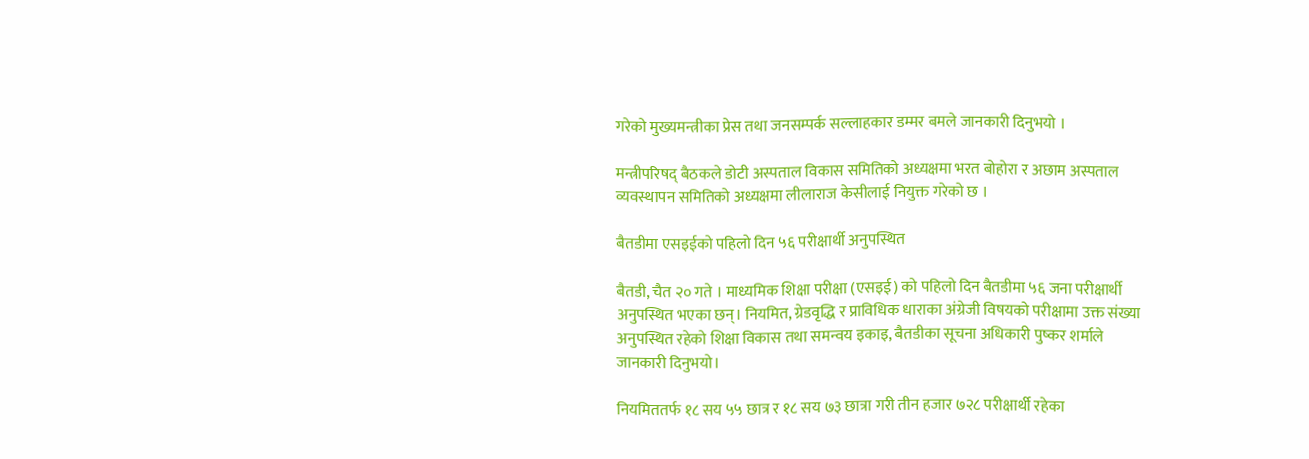गरेको मुख्यमन्त्रीका प्रेस तथा जनसम्पर्क सल्लाहकार डम्मर बमले जानकारी दिनुभयो ।

मन्त्रीपरिषद् बैठकले डोटी अस्पताल विकास समितिको अध्यक्षमा भरत बोहोरा र अछाम अस्पताल व्यवस्थापन समितिको अध्यक्षमा लीलाराज केसीलाई नियुक्त गरेको छ ।

बैतडीमा एसइईको पहिलो दिन ५६ परीक्षार्थी अनुपस्थित

बैतडी, चैत २० गते । माध्यमिक शिक्षा परीक्षा (एसइई) को पहिलो दिन बैतडीमा ५६ जना परीक्षार्थी अनुपस्थित भएका छन्। नियमित, ग्रेडवृद्धि र प्राविधिक धाराका अंग्रेजी विषयको परीक्षामा उक्त संख्या अनुपस्थित रहेको शिक्षा विकास तथा समन्वय इकाइ, बैतडीका सूचना अधिकारी पुष्कर शर्माले जानकारी दिनुभयो।

नियमिततर्फ १८ सय ५५ छात्र र १८ सय ७३ छात्रा गरी तीन हजार ७२८ परीक्षार्थी रहेका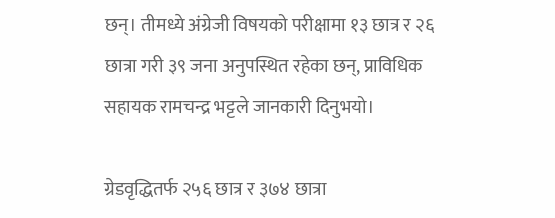छन्। तीमध्ये अंग्रेजी विषयको परीक्षामा १३ छात्र र २६ छात्रा गरी ३९ जना अनुपस्थित रहेका छन्, प्राविधिक सहायक रामचन्द्र भट्टले जानकारी दिनुभयो।

ग्रेडवृद्धितर्फ २५६ छात्र र ३७४ छात्रा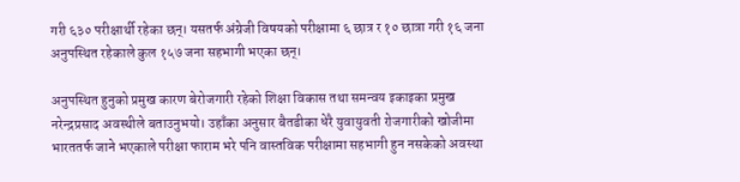गरी ६३० परीक्षार्थी रहेका छन्। यसतर्फ अंग्रेजी विषयको परीक्षामा ६ छात्र र १० छात्रा गरी १६ जना अनुपस्थित रहेकाले कुल १५७ जना सहभागी भएका छन्।

अनुपस्थित हुनुको प्रमुख कारण बेरोजगारी रहेको शिक्षा विकास तथा समन्वय इकाइका प्रमुख नरेन्द्रप्रसाद अवस्थीले बताउनुभयो। उहाँका अनुसार बैतडीका धेरै युवायुवती रोजगारीको खोजीमा भारततर्फ जाने भएकाले परीक्षा फाराम भरे पनि वास्तविक परीक्षामा सहभागी हुन नसकेको अवस्था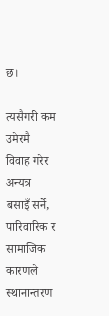छ।

त्यसैगरी कम उमेरमै विवाह गरेर अन्यत्र बसाइँ सर्ने, पारिवारिक र सामाजिक कारणले स्थानान्तरण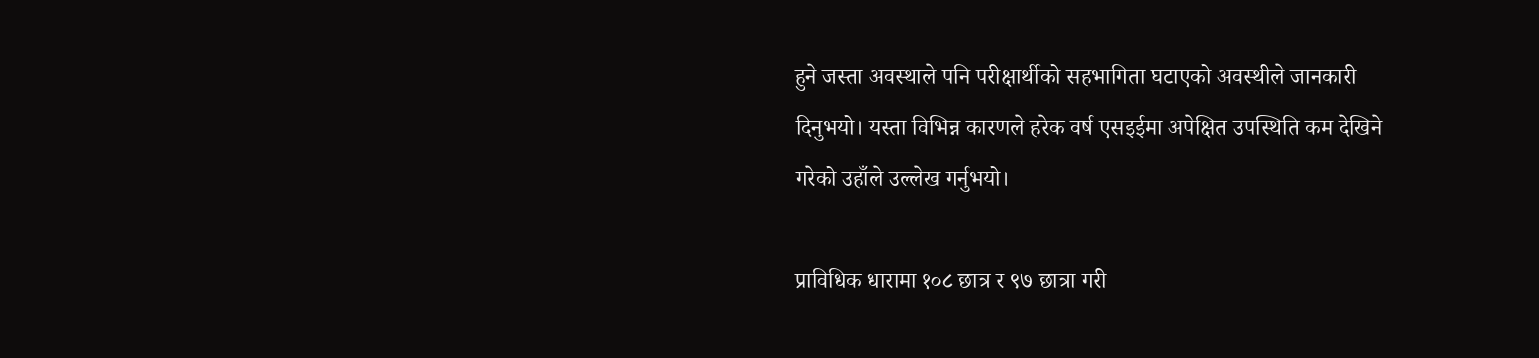हुने जस्ता अवस्थाले पनि परीक्षार्थीको सहभागिता घटाएको अवस्थीले जानकारी दिनुभयो। यस्ता विभिन्न कारणले हरेक वर्ष एसइईमा अपेक्षित उपस्थिति कम देखिने गरेको उहाँले उल्लेख गर्नुभयो।

प्राविधिक धारामा १०८ छात्र र ९७ छात्रा गरी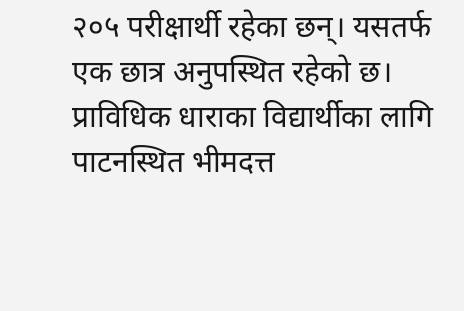२०५ परीक्षार्थी रहेका छन्। यसतर्फ एक छात्र अनुपस्थित रहेको छ। प्राविधिक धाराका विद्यार्थीका लागि पाटनस्थित भीमदत्त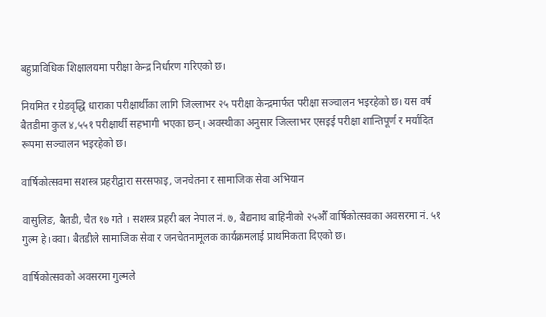बहुप्राविधिक शिक्षालयमा परीक्षा केन्द्र निर्धारण गरिएको छ।

नियमित र ग्रेडवृद्धि धाराका परीक्षार्थीका लागि जिल्लाभर २५ परीक्षा केन्द्रमार्फत परीक्षा सञ्चालन भइरहेको छ। यस वर्ष बैतडीमा कुल ४,५५१ परीक्षार्थी सहभागी भएका छन्। अवस्थीका अनुसार जिल्लाभर एसइई परीक्षा शान्तिपूर्ण र मर्यादित रूपमा सञ्चालन भइरहेको छ।

वार्षिकोत्सवमा सशस्त्र प्रहरीद्वारा सरसफाइ, जनचेतना र सामाजिक सेवा अभियान

वासुलिङ, बैतडी, चैत १७ गते । सशस्त्र प्रहरी बल नेपाल नं. ७, बैद्यनाथ बाहिनीको २५औँ वार्षिकोत्सवका अवसरमा नं. ५१ गुल्म हे।क्वा। बैतडीले सामाजिक सेवा र जनचेतनामूलक कार्यक्रमलाई प्राथमिकता दिएको छ।

वार्षिकोत्सवको अवसरमा गुल्मले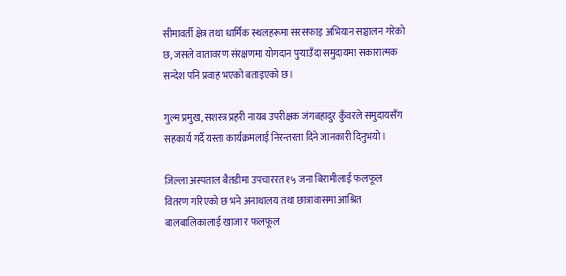सीमावर्ती क्षेत्र तथा धार्मिक स्थलहरूमा सरसफाइ अभियान सञ्चालन गरेको छ, जसले वातावरण संरक्षणमा योगदान पुर्‍याउँदा समुदायमा सकारात्मक सन्देश पनि प्रवाह भएको बताइएको छ।

गुल्म प्रमुख, सशस्त्र प्रहरी नायब उपरीक्षक जंगबहादुर कुँवरले समुदायसँग सहकार्य गर्दै यस्ता कार्यक्रमलाई निरन्तरता दिने जानकारी दिनुभयो।

जिल्ला अस्पताल बैतडीमा उपचाररत १५ जना बिरामीलाई फलफूल वितरण गरिएको छ भने अनाथालय तथा छात्रावासमा आश्रित बालबालिकालाई खाजा र फलफूल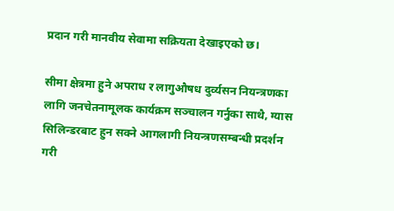प्रदान गरी मानवीय सेवामा सक्रियता देखाइएको छ।

सीमा क्षेत्रमा हुने अपराध र लागुऔषध दुर्व्यसन नियन्त्रणका लागि जनचेतनामूलक कार्यक्रम सञ्चालन गर्नुका साथै, ग्यास सिलिन्डरबाट हुन सक्ने आगलागी नियन्त्रणसम्बन्धी प्रदर्शन गरी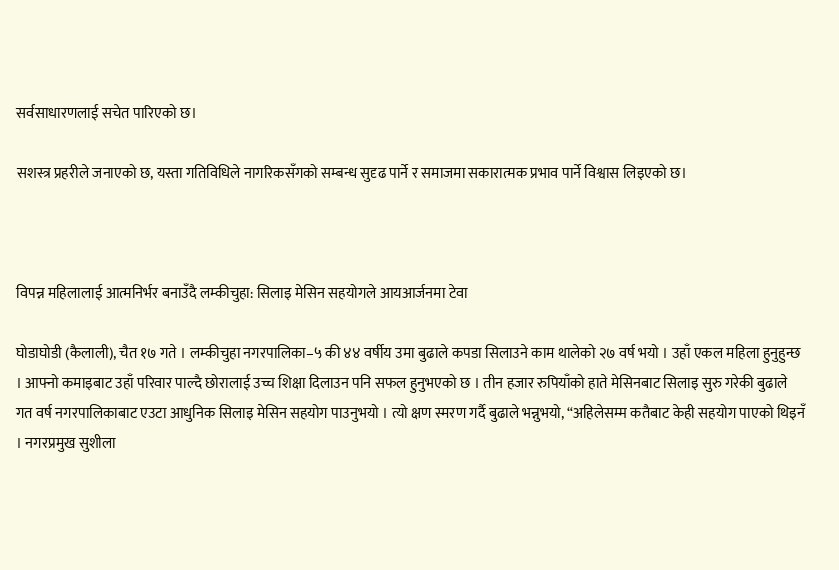सर्वसाधारणलाई सचेत पारिएको छ।

सशस्त्र प्रहरीले जनाएको छ, यस्ता गतिविधिले नागरिकसँगको सम्बन्ध सुदृढ पार्ने र समाजमा सकारात्मक प्रभाव पार्ने विश्वास लिइएको छ।



विपन्न महिलालाई आत्मनिर्भर बनाउँदै लम्कीचुहा: सिलाइ मेसिन सहयोगले आयआर्जनमा टेवा

घोडाघोडी (कैलाली), चैत १७ गते । लम्कीचुहा नगरपालिका–५ की ४४ वर्षीय उमा बुढाले कपडा सिलाउने काम थालेको २७ वर्ष भयो । उहाँ एकल महिला हुनुहुन्छ । आफ्नो कमाइबाट उहाँ परिवार पाल्दै छोरालाई उच्च शिक्षा दिलाउन पनि सफल हुनुभएको छ । तीन हजार रुपियाँको हाते मेसिनबाट सिलाइ सुरु गरेकी बुढाले गत वर्ष नगरपालिकाबाट एउटा आधुनिक सिलाइ मेसिन सहयोग पाउनुभयो । त्यो क्षण स्मरण गर्दै बुढाले भन्नुभयो, “अहिलेसम्म कतैबाट केही सहयोग पाएको थिइनँ । नगरप्रमुख सुशीला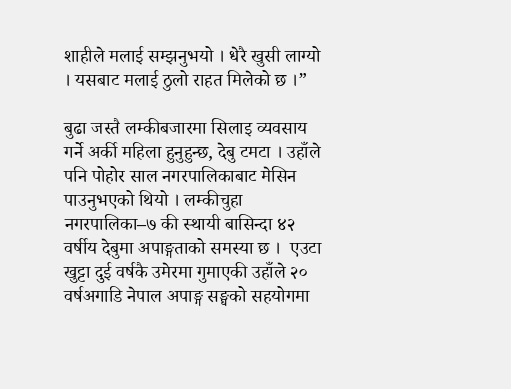शाहीले मलाई सम्झनुभयो । धेरै खुसी लाग्यो । यसबाट मलाई ठुलो राहत मिलेको छ ।”

बुढा जस्तै लम्कीबजारमा सिलाइ व्यवसाय गर्ने अर्की महिला हुनुहुन्छ, देबु टमटा । उहाँले पनि पोहोर साल नगरपालिकाबाट मेसिन पाउनुभएको थियो । लम्कीचुहा नगरपालिका–७ की स्थायी बासिन्दा ४२ वर्षीय देबुमा अपाङ्गताको समस्या छ ।  एउटा खुट्टा दुई वर्षकै उमेरमा गुमाएकी उहाँले २० वर्षअगाडि नेपाल अपाङ्ग सङ्घको सहयोगमा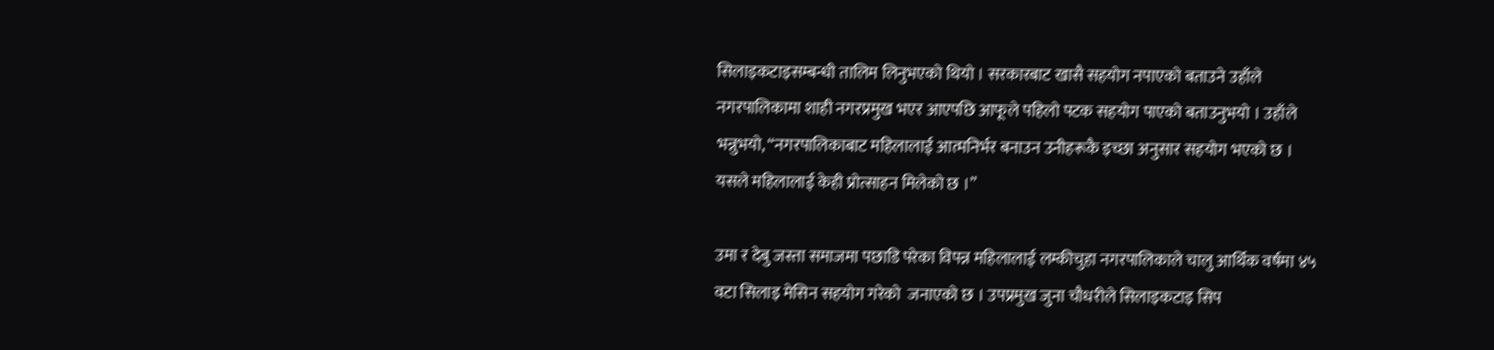सिलाइकटाइसम्बन्धी तालिम लिनुभएको थियो । सरकारबाट खासै सहयोग नपाएको बताउने उहाँले नगरपालिकामा शाही नगरप्रमुख भएर आएपछि आफूले पहिलो पटक सहयोग पाएको बताउनुभयो । उहाँले भन्नुभयो, “नगरपालिकाबाट महिलालाई आत्मनिर्भर बनाउन उनीहरूकै इच्छा अनुसार सहयोग भएको छ । यसले महिलालाई केही प्रोत्साहन मिलेको छ ।”

उमा र देबु जस्ता समाजमा पछाडि परेका विपन्न महिलालाई लम्कीचुहा नगरपालिकाले चालु आर्थिक वर्षमा ४५ वटा सिलाइ मेसिन सहयोग गरेको  जनाएको छ । उपप्रमुख जुना चौधरीले सिलाइकटाइ सिप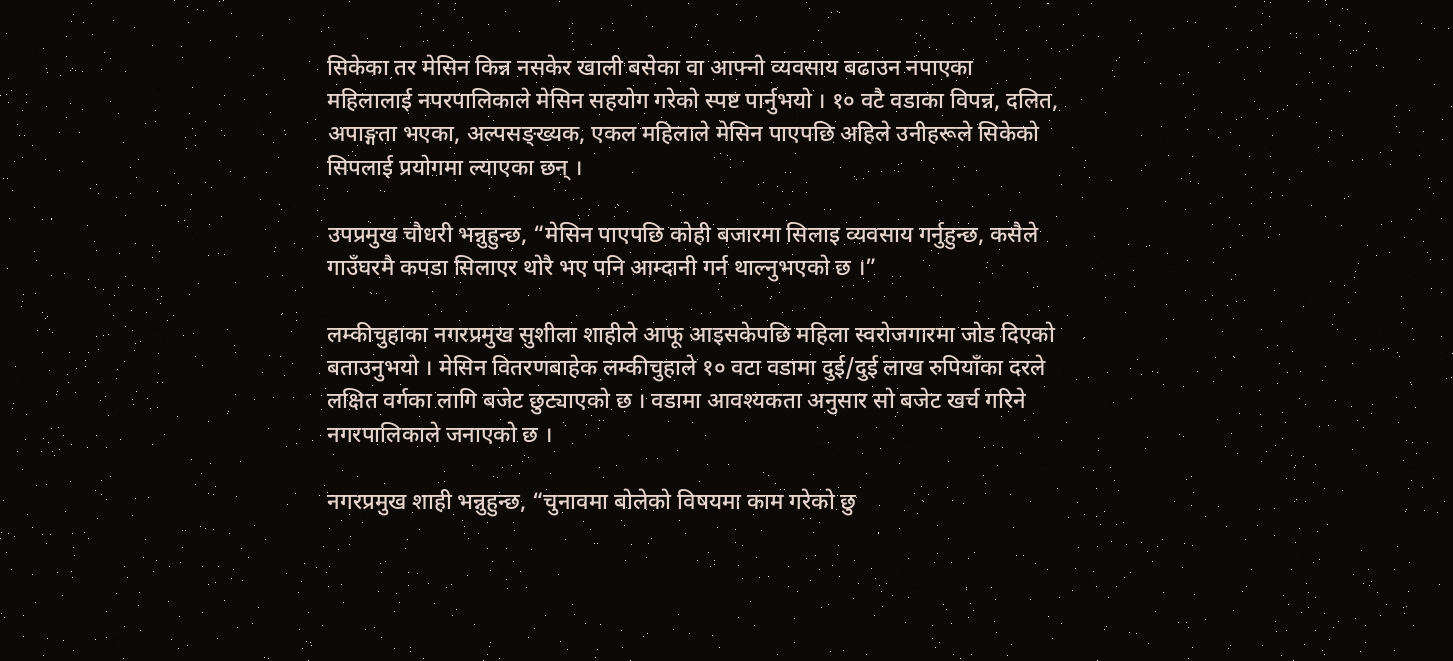सिकेका तर मेसिन किन्न नसकेर खाली बसेका वा आफ्नो व्यवसाय बढाउन नपाएका महिलालाई नपरपालिकाले मेसिन सहयोग गरेको स्पष्ट पार्नुभयो । १० वटै वडाका विपन्न, दलित, अपाङ्गता भएका, अल्पसङ्ख्यक, एकल महिलाले मेसिन पाएपछि अहिले उनीहरूले सिकेको सिपलाई प्रयोगमा ल्याएका छन् ।

उपप्रमुख चौधरी भन्नुहुन्छ, “मेसिन पाएपछि कोही बजारमा सिलाइ व्यवसाय गर्नुहुन्छ, कसैले गाउँघरमै कपडा सिलाएर थोरै भए पनि आम्दानी गर्न थाल्नुभएको छ ।”

लम्कीचुहाका नगरप्रमुख सुशीला शाहीले आफू आइसकेपछि महिला स्वरोजगारमा जोड दिएको बताउनुभयो । मेसिन वितरणबाहेक लम्कीचुहाले १० वटा वडामा दुई/दुई लाख रुपियाँका दरले लक्षित वर्गका लागि बजेट छुट्याएको छ । वडामा आवश्यकता अनुसार सो बजेट खर्च गरिने नगरपालिकाले जनाएको छ ।

नगरप्रमुख शाही भन्नुहुन्छ, “चुनावमा बोलेको विषयमा काम गरेको छु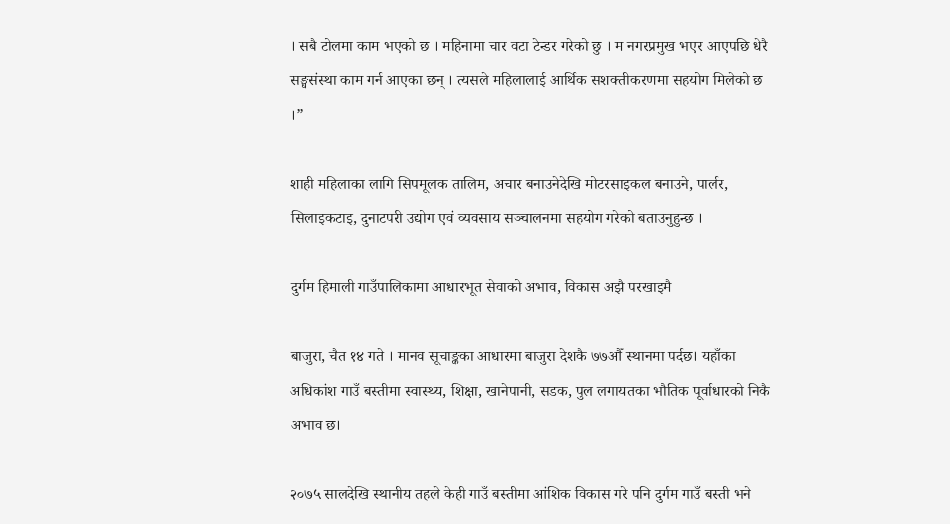। सबै टोलमा काम भएको छ । महिनामा चार वटा टेन्डर गरेको छु । म नगरप्रमुख भएर आएपछि धेरै सङ्घसंस्था काम गर्न आएका छन् । त्यसले महिलालाई आर्थिक सशक्तीकरणमा सहयोग मिलेको छ ।”

शाही महिलाका लागि सिपमूलक तालिम, अचार बनाउनेदेखि मोटरसाइकल बनाउने, पार्लर, सिलाइकटाइ, दुनाटपरी उद्योग एवं व्यवसाय सञ्चालनमा सहयोग गरेको बताउनुहुन्छ ।

दुर्गम हिमाली गाउँपालिकामा आधारभूत सेवाको अभाव, विकास अझै परखाइमै

बाजुरा, चैत १४ गते । मानव सूचाङ्कका आधारमा बाजुरा देशकै ७७औँ स्थानमा पर्दछ। यहाँका अधिकांश गाउँ बस्तीमा स्वास्थ्य, शिक्षा, खानेपानी, सडक, पुल लगायतका भौतिक पूर्वाधारको निकै अभाव छ।

२०७५ सालदेखि स्थानीय तहले केही गाउँ बस्तीमा आंशिक विकास गरे पनि दुर्गम गाउँ बस्ती भने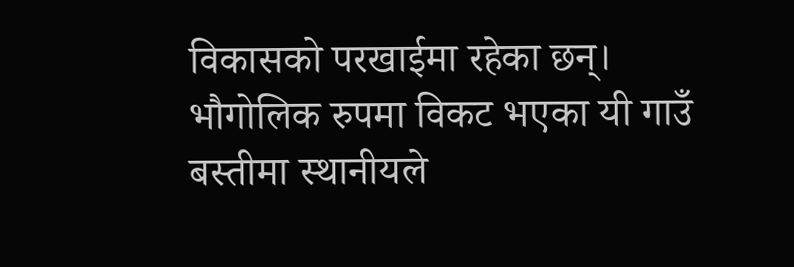विकासको परखाईमा रहेका छन्। भौगोलिक रुपमा विकट भएका यी गाउँ बस्तीमा स्थानीयले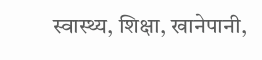स्वास्थ्य, शिक्षा, खानेपानी,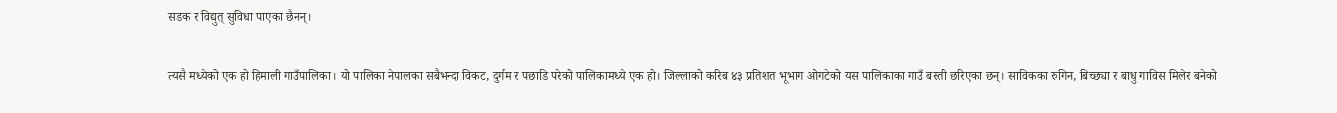सडक र विद्युत् सुविधा पाएका छैनन्।

त्यसै मध्येको एक हो हिमाली गाउँपालिका। यो पालिका नेपालका सबैभन्दा विकट, दुर्गम र पछाडि परेको पालिकामध्ये एक हो। जिल्लाको करिब ४३ प्रतिशत भूभाग ओगटेको यस पालिकाका गाउँ बस्ती छरिएका छन्। साविकका रुगिन, बिच्छ्या र बाधु गाविस मिलेर बनेको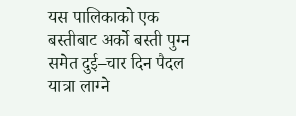यस पालिकाको एक बस्तीबाट अर्को बस्ती पुग्न समेत दुई–चार दिन पैदल यात्रा लाग्ने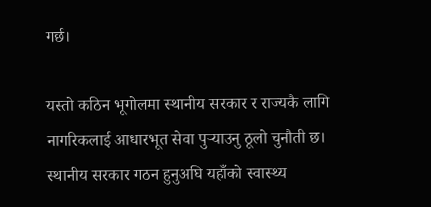गर्छ।

यस्तो कठिन भूगोलमा स्थानीय सरकार र राज्यकै लागि नागरिकलाई आधारभूत सेवा पुर्‍याउनु ठूलो चुनौती छ। स्थानीय सरकार गठन हुनुअघि यहाँको स्वास्थ्य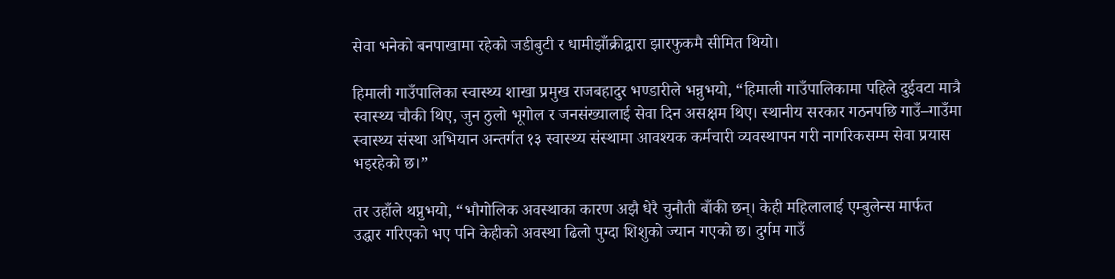सेवा भनेको बनपाखामा रहेको जडीबुटी र धामीझाँक्रीद्वारा झारफुकमै सीमित थियो।

हिमाली गाउँपालिका स्वास्थ्य शाखा प्रमुख राजबहादुर भण्डारीले भन्नुभयो, “हिमाली गाउँपालिकामा पहिले दुईवटा मात्रै स्वास्थ्य चौकी थिए, जुन ठुलो भूगोल र जनसंख्यालाई सेवा दिन असक्षम थिए। स्थानीय सरकार गठनपछि गाउँ–गाउँमा स्वास्थ्य संस्था अभियान अन्तर्गत १३ स्वास्थ्य संस्थामा आवश्यक कर्मचारी व्यवस्थापन गरी नागरिकसम्म सेवा प्रयास भइरहेको छ।”

तर उहाँले थप्नुभयो, “भौगोलिक अवस्थाका कारण अझै धेरै चुनौती बाँकी छन्। केही महिलालाई एम्बुलेन्स मार्फत उद्धार गरिएको भए पनि केहीको अवस्था ढिलो पुग्दा शिशुको ज्यान गएको छ। दुर्गम गाउँ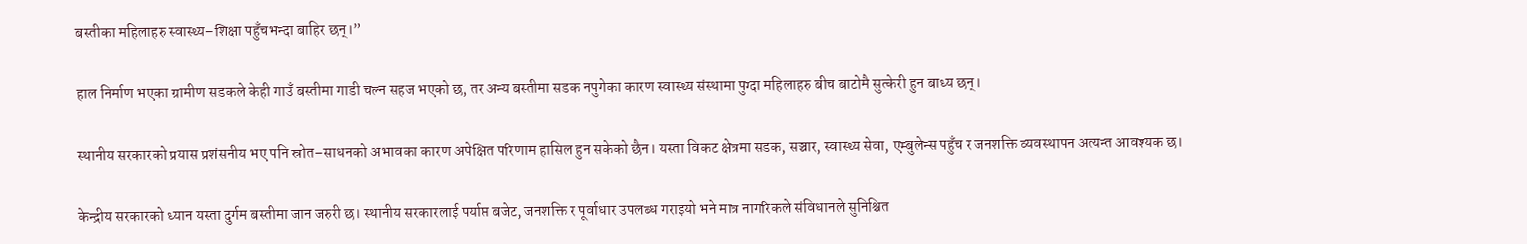बस्तीका महिलाहरु स्वास्थ्य–शिक्षा पहुँचभन्दा बाहिर छन्।”

हाल निर्माण भएका ग्रामीण सडकले केही गाउँ बस्तीमा गाडी चल्न सहज भएको छ, तर अन्य बस्तीमा सडक नपुगेका कारण स्वास्थ्य संस्थामा पुग्दा महिलाहरु बीच बाटोमै सुत्केरी हुन बाध्य छन्।

स्थानीय सरकारको प्रयास प्रशंसनीय भए पनि स्रोत–साधनको अभावका कारण अपेक्षित परिणाम हासिल हुन सकेको छैन। यस्ता विकट क्षेत्रमा सडक, सञ्चार, स्वास्थ्य सेवा, एम्बुलेन्स पहुँच र जनशक्ति व्यवस्थापन अत्यन्त आवश्यक छ।

केन्द्रीय सरकारको ध्यान यस्ता दुर्गम बस्तीमा जान जरुरी छ। स्थानीय सरकारलाई पर्याप्त बजेट, जनशक्ति र पूर्वाधार उपलब्ध गराइयो भने मात्र नागरिकले संविधानले सुनिश्चित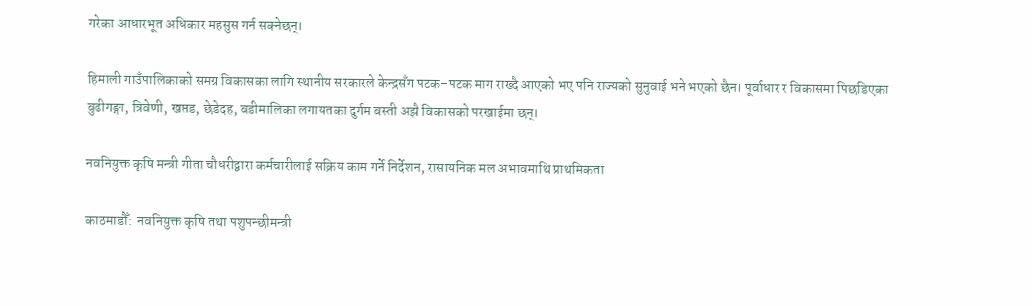गरेका आधारभूत अधिकार महसुस गर्न सक्नेछन्।

हिमाली गाउँपालिकाको समग्र विकासका लागि स्थानीय सरकारले केन्द्रसँग पटक–पटक माग राख्दै आएको भए पनि राज्यको सुनुवाई भने भएको छैन। पूर्वाधार र विकासमा पिछडिएका बुढीगङ्गा, त्रिवेणी, खप्तड, छेडेदह, बडीमालिका लगायतका दुर्गम बस्ती अझै विकासको परखाईमा छन्।

नवनियुक्त कृषि मन्त्री गीता चौधरीद्वारा कर्मचारीलाई सक्रिय काम गर्ने निर्देशन, रासायनिक मल अभावमाथि प्राथमिकता

काठमाडौँ:  नवनियुक्त कृषि तथा पशुपन्छीमन्त्री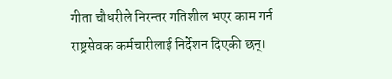गीता चौधरीले निरन्तर गतिशील भएर काम गर्न राष्ट्रसेवक कर्मचारीलाई निर्देशन दिएकी छन्।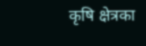कृषि क्षेत्रका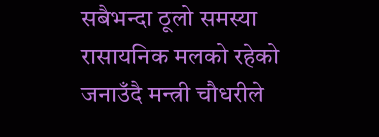सबैभन्दा ठूलो समस्या रासायनिक मलको रहेको जनाउँदै मन्त्री चौधरीले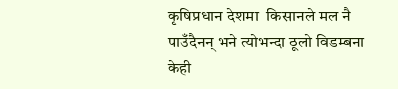कृषिप्रधान देशमा  किसानले मल नै पाउँदैनन् भने त्योभन्दा ठूलो विडम्बना केही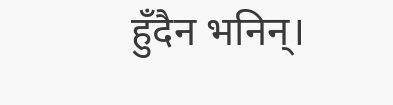हुँदैन भनिन्।